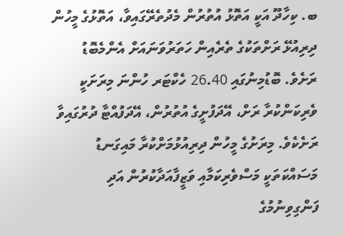ބ. ކިހާދޫ އަކީ އަތޮޅު އުތުރުން މެދުތެރޭގައިވާ، އަތޮޅުގެ މީހުން ދިރިއުޅޭ ރަށްތަކުގެ ތެރެއިން ހަތަރުވަނައަށް އެންމެބޮޑު ރަށެވެ. ބޮޑުމިނުގައި 26.40 ހެކްޓަރ ހުންނަ މިރަށަކީ ވެރިކަންކުރާ ރަށް، އޭދަފުށީގެ އުތުރުން، އޭދަފުއްޓާ ދުރުގައިވާ ރަށެކެވެ. މިރަށުގެ މީހުން ދިރިއުޅުމަށްކުރާ މައިގަނޑު މަސައްކަތަކީ މަސްވެރިކަމާއި ވަޒީފާއަދާކުރުން އަދި ފަންގިވިނުމުގެ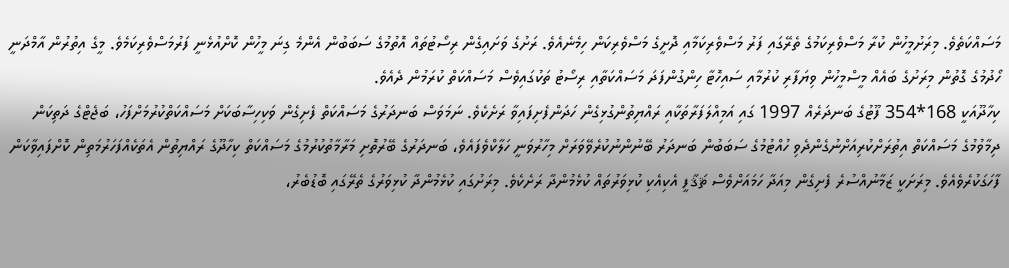މަސައްކަތެވެ. މިރަށުމީހުން ކުރާ މަސްވެރިކަމުގެ ތެރޭގައި ފަރު މަސްވެރިކަމާއި ދޮށީގެ މަސްވެރިކަން ހިމެނެއެވެ. ރަށުގެ ވަށައިގެން ރިސޯޓުތައް އޮތުމުގެ ސަބަބުން އެންމެ ގިނަ މީހުން ކޮށްއުޅެނީ ފަރުމަސްވެރިކަމެވެ. މީގެ އިތުރުން އާމްދަނީ ހޯދުމުގެ ގޮތުން މިރަށުގެ ބައެއް މީސްމީހުން ވިޔަފާރި ކުރުމާއި ސައިހޮޓާ ހިންގުންފަދަ މަސައްކަތާއި ރިސޯޓު ތަކުގައިވެސް މަސައްކަތް ކުރަމުން ދެއެވެ.
ކިހާދޫއަކީ 168*354 ފޫޓުގެ ބަނދަރެއް 1997 ގައި އަމިއްލަފަރާތަކާއި ރައްޔިތުންގުޅިގެން ހަދަންފެށިފައިވާ ރަށެކެވެ. ނަމަވަސް ބަނދަރުގެ މަސައްކަތް ފެށިގެން ވަކިހިސާބަކަށް މަސައްކަތްކުރުމަށްފަހު، ބަޖެޓްގެ ދަތިކަން ދިމާވުމުގެ މަސައްކަތް އިތުރަށްކުރިއަށްނުގެންދެވި ހުއްޓުމުގެ ސަބަބުން ބަނދަރު ބޭނުންނުކުރެވޭވަރަށް މިހާރުވަނީ ހަލާކްވެފައެވެ، ބަނދަރުގެ ބޭރުތޮށި މަރާމާތުކުރުމުގެ މަސައްކަތް ކިހާދޫގެ ރައްޔިތުން އެތަކެއްފަހަރުމަތިން ކޮށްފައިވާކަން ފާހަގަކުރެވެއެވެ. މިރަށަކީ ޒަމާނުއްސުރެ ފެށިގެން މިއަދާ ހަމައަށްވެސް ޘަޤާފީ އެކިއެކި ކުޅިވަރުތައް ކުޅެމުންދާ ރަށެކެވެ. މިރަށުގައި ކުޅެމުންދާ ކުޅިވަރުގެ ތެރޭގައި ބޮޑުބެރު،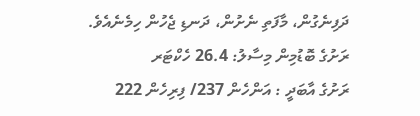ދަފިނެގުން، މާފަތި ނެށުން، ދަނޑި ޖެހުން ހިމެނެއެވެ.
ރަށުގެ ބޮޑުމިން މިސާލު: 26.4 ހެކްޓަރ
ރަށުގެ އާބަދީ : އަންހެން 237/ ފިރިހެން 222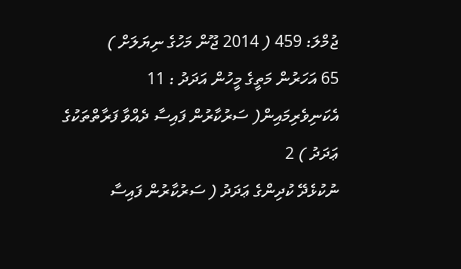ޖުމްލަ: 459 ( 2014 ޖޫން މަހުގެ ނިޔަލަށް )
65 އަހަރުން މަތީގެ މީހުން އަދަދު : 11
އެކަނިވެރިމައިން( ސަރުކާރުން ފައިސާ ދެއްވާ ފަރާތްތަކުގެ ޢަދަދު ) 2
ނުކުޅެދޭ ކުދިންގެ ޢަދަދު ( ސަރުކާރުން ފައިސާ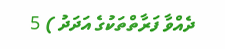ދެއްވާ ފަރާތްތަކުގެ އަދަދު ) 5